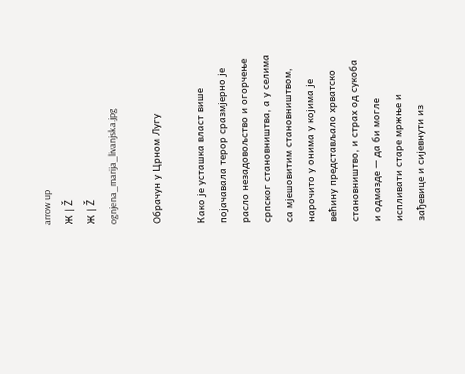arrow up
Ж | Ž
Ж | Ž
ognjena_marija_livanjska.jpg

Обрачун у Црном Лугу

Како jе усташка власт више поjачавала терор сразмjерно jе расло незадовољство и огорчење српског становништва, а у селима са мjешовитим становништвом, нарочито у онима у коjима jе већину представљало хрватско становништво, и страх од сукоба и одмазде — да би могле испливати старе мржње и зађевице и сиjевнути из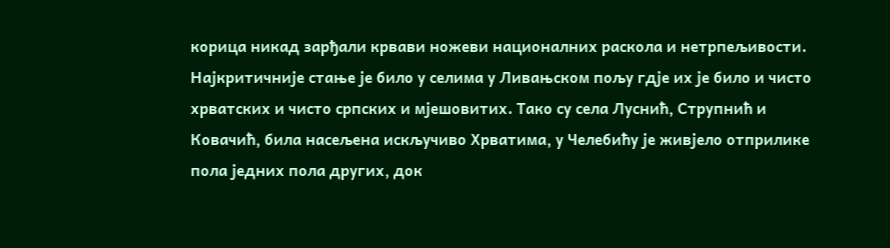корица никад зарђали крвави ножеви националних раскола и нетрпељивости. Наjкритичниjе стање jе било у селима у Ливањском пољу гдjе их jе било и чисто хрватских и чисто српских и мjешовитих. Тако су села Луснић, Струпнић и Ковачић, била насељена искључиво Хрватима, у Челебићу jе живjело отприлике пола jедних пола других, док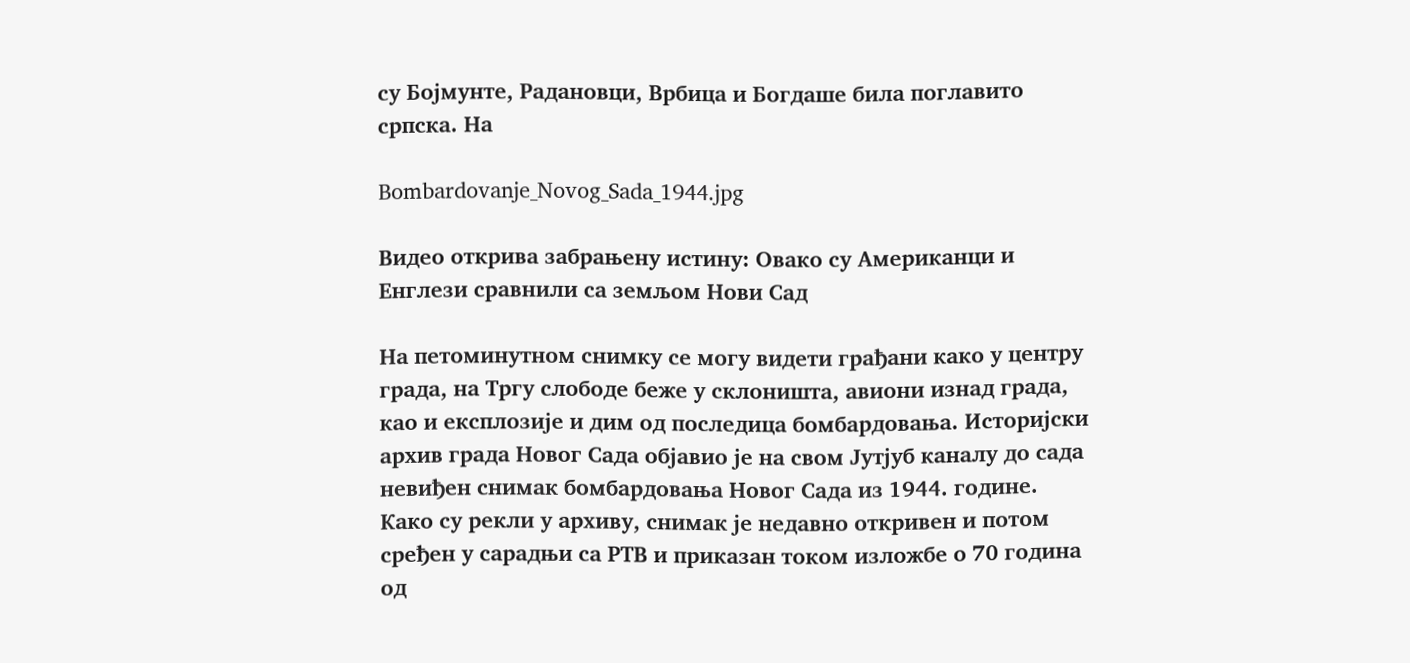су Боjмунте, Радановци, Врбица и Богдаше била поглавито српска. На

Bombardovanje_Novog_Sada_1944.jpg

Видео открива забрањену истину: Овако су Американци и Енглези сравнили са земљом Нови Сад

На петоминутном снимку се могу видети грађани како у центру града, на Тргу слободе беже у склоништа, авиони изнад града, као и експлозије и дим од последица бомбардовања. Историјски архив града Новог Сада објавио је на свом Јутјуб каналу до сада невиђен снимак бомбардовања Новог Сада из 1944. године. Како су рекли у архиву, снимак је недавно откривен и потом сређен у сарадњи са РТВ и приказан током изложбе о 70 година од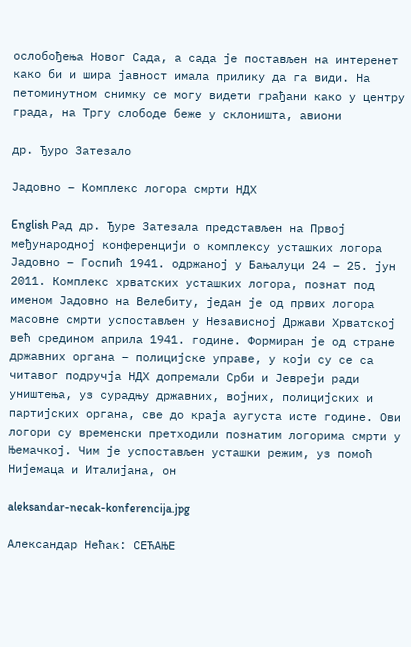ослобођења Новог Сада, а сада је постављен на интеренет како би и шира јавност имала прилику да га види. На петоминутном снимку се могу видети грађани како у центру града, на Тргу слободе беже у склоништа, авиони

др. Ђуро Затезало

Јадовно – Комплекс логора смрти НДХ

English Рад др. Ђуре Затезала представљен на Првоj међународноj конференциjи о комплексу усташких логора Јадовно – Госпић 1941. одржаноj у Бањалуци 24 – 25. jун 2011. Комплекс хрватских усташких логора, познат под именом Јадовно на Велебиту, jедан jе од првих логора масовне смрти успостављен у Независноj Држави Хрватскоj већ средином априла 1941. године. Формиран jе од стране државних органа – полициjске управе, у коjи су се са читавог подручjа НДХ допремали Срби и Јевреjи ради уништења, уз сурадњу државних, воjних, полициjских и партиjских органа, све до краjа аугуста исте године. Ови логори су временски претходили познатим логорима смрти у Њемачкоj. Чим jе успостављен усташки режим, уз помоћ Ниjемаца и Италиjана, он

aleksandar-necak-konferencija.jpg

Александар Нећак: СЕЋАЊЕ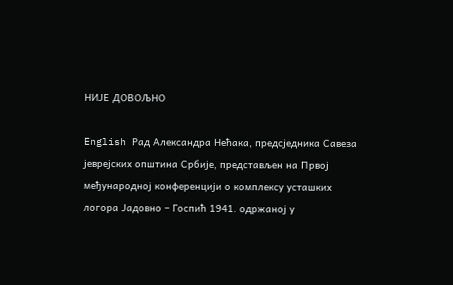НИЈЕ ДОВОЉНО

English Рад Александра Нећака, предсjедника Савеза jевреjских општина Србиjе, представљен на Првоj међународноj конференциjи о комплексу усташких логора Јадовно – Госпић 1941. одржаноj у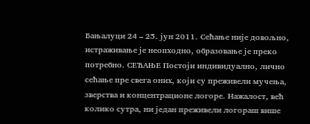Бањалуци 24 – 25. jун 2011. Сећање није довољно, истраживање је неопходно, образовање је преко потребно. СЕЋАЊЕ Постоји индивидуално, лично сећање пре свега оних, који су преживели мучења, зверства и концентрационе логоре. Нажалост, већ колико сутра, ни један преживели логораш више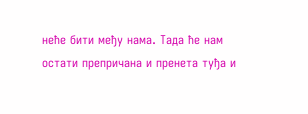неће бити међу нама. Тада ће нам остати препричана и пренета туђа и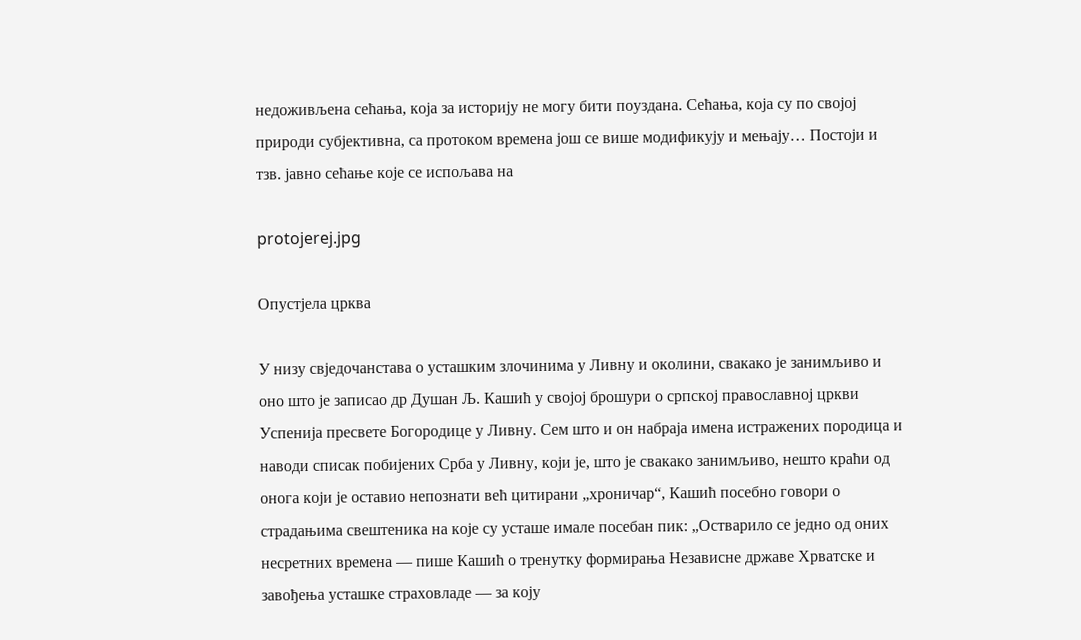недоживљена сећања, која за историју не могу бити поуздана. Сећања, која су по својој природи субјективна, са протоком времена још се више модификују и мењају… Постоји и тзв. јавно сећање које се испољава на

protojerej.jpg

Опустјела црква

У низу свједочанстава о усташким злочинима у Ливну и околини, свакако је занимљиво и оно што је записао др Душан Љ. Кашић у својој брошури о српској православној цркви Успенија пресвете Богородице у Ливну. Сем што и он набраја имена истражених породица и наводи списак побијених Срба у Ливну, који је, што је свакако занимљиво, нешто краћи од онога који је оставио непознати већ цитирани „хроничар“, Кашић посебно говори о страдањима свештеника на које су усташе имале посебан пик: „Остварило се једно од оних несретних времена — пише Кашић о тренутку формирања Независне државе Хрватске и завођења усташке страховладе — за коју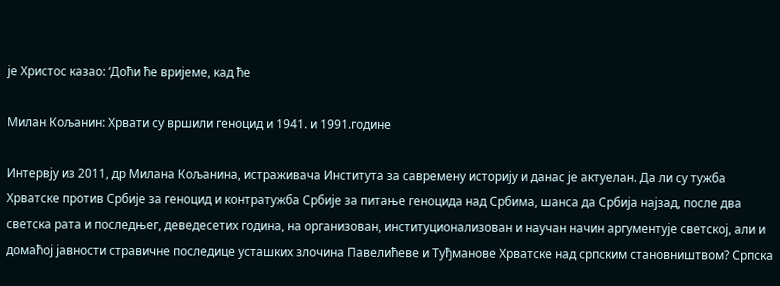је Христос казао: ‘Доћи ће вријеме, кад ће

Милан Кољанин: Хрвати су вршили геноцид и 1941. и 1991.године

Интервју из 2011, др Милана Кољанина, истраживача Института за савремену историју и данас је актуелан. Да ли су тужба Хрватске против Србије за геноцид и контратужба Србије за питање геноцида над Србима, шанса да Србија најзад, после два светска рата и последњег, деведесетих година, на организован, институционализован и научан начин аргументује светској, али и домаћој јавности стравичне последице усташких злочина Павелићеве и Туђманове Хрватске над српским становништвом? Српска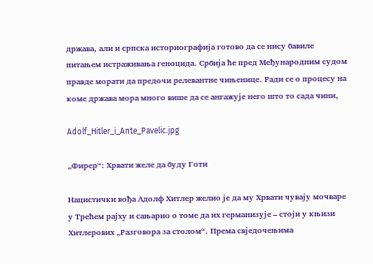држава, али и српска историографија готово да се нису бавиле питањем истраживања геноцида. Србија ће пред Међународним судом правде морати да предочи релевантне чињенице. Ради се о процесу на коме држава мора много више да се ангажује него што то сада чини,

Adolf_Hitler_i_Ante_Pavelic.jpg

„Фирер“: Хрвати желе да буду Готи

Нацистички вођа Адолф Хитлер желио jе да му Хрвати чуваjу мочваре у Трећем раjху и сањарио о томе да их германизуjе – стоjи у књизи Хитлерових „Разговора за столом“. Према свjедочењима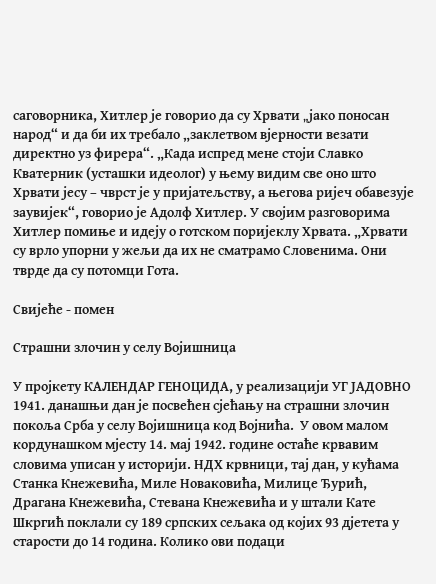саговорника, Хитлер jе говорио да су Хрвати „jако поносан народ“ и да би их требало „заклетвом вjерности везати директно уз фирера“. „Када испред мене стоjи Славко Кватерник (усташки идеолог) у њему видим све оно што Хрвати jесу – чврст jе у приjатељству, а његова риjеч обавезуjе заувиjек“, говорио jе Адолф Хитлер. У своjим разговорима Хитлер помиње и идеjу о готском пориjеклу Хрвата. „Хрвати су врло упорни у жељи да их не сматрамо Словенима. Они тврде да су потомци Гота.

Свијеће - помен

Страшни злочин у селу Војишница

У проjкету КАЛЕНДАР ГЕНОЦИДА, у реализациjи УГ ЈАДОВНО 1941. данашњи дан jе посвећен сjећању на страшни злочин покоља Срба у селу Воjишница код Воjнића.  У овом малом кордунашком мjесту 14. маj 1942. године остаће крвавим словима уписан у историjи. НДХ крвници, таj дан, у кућама Станка Кнежевића, Миле Новаковића, Милице Ђурић, Драгана Кнежевића, Стевана Кнежевића и у штали Кате Шкргић поклали су 189 српских сељака од коjих 93 дjетета у старости до 14 година. Колико ови подаци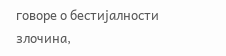говоре о бестиjалности злочина,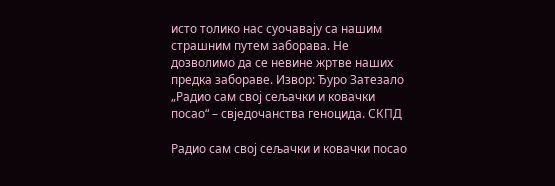исто толико нас суочаваjу са нашим страшним путем заборава. Не дозволимо да се невине жртве наших предка забораве. Извор: Ђуро Затезало „Радио сам своj сељачки и ковачки посао“ – свjедочанства геноцида. СКПД

Радио сам свој сељачки и ковачки посао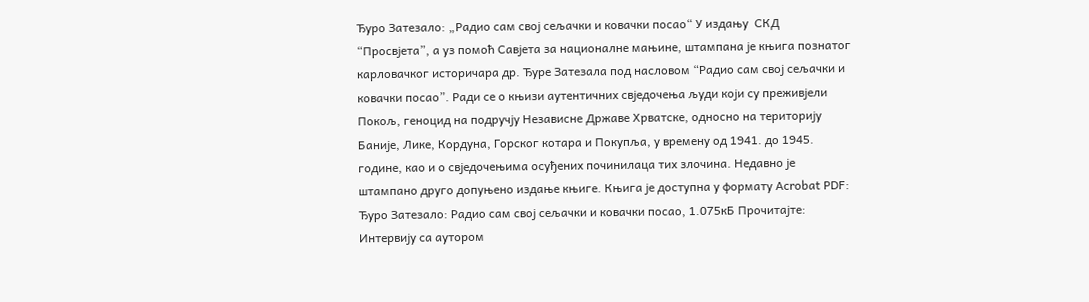Ђуро Затезало: „Радио сам свој сељачки и ковачки посао“ У издању  СКД “Просвjета”, а уз помоћ Савjета за националне мањине, штампана је књига познатог карловачког историчара др. Ђуре Затезала под насловом “Радио сам своj сељачки и ковачки посао”. Ради се о књизи аутентичних свjедочења људи коjи су преживjели Покољ, геноцид на подручjу Независне Државе Хрватске, односно на териториjу Баниjе, Лике, Кордуна, Горског котара и Покупља, у времену од 1941. до 1945. године, као и о свjедочењима осуђених починилаца тих злочина. Недавно је штампано друго допуњено издање књиге. Књига jе доступна у формату Acrobat PDF: Ђуро Затезало: Радио сам своj сељачки и ковачки посао, 1.075кБ Прочитаjте: Интервиjу са аутором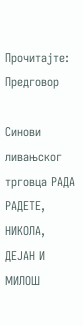Прочитаjте: Предговор

Синови ливањског трговца РАДА РАДЕТЕ, НИКОЛА, ДЕЈАН И МИЛОШ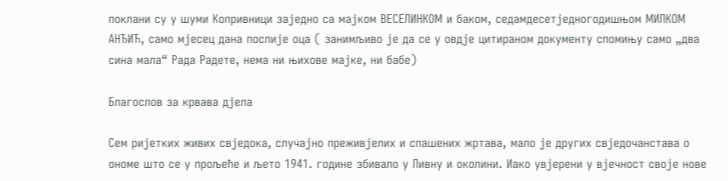поклани су у шуми Копривници заједно са мајком ВЕСЕЛИНКОМ и баком, седамдесетједногодишњом МИЛКОМ АНЂИЋ, само мјесец дана послије оца ( занимљиво је да се у овдје цитираном документу спомињу само „два сина мала“ Рада Радете, нема ни њихове мајке, ни бабе)

Благослов за крвава дјела

Сем ријетких живих свједока, случајно преживјелих и спашених жртава, мало је других свједочанстава о ономе што се у прољеће и љето 1941. године збивало у Ливну и околини. Иако увјерени у вјечност своје нове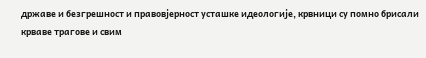државе и безгрешност и правовјерност усташке идеологије, крвници су помно брисали крваве трагове и свим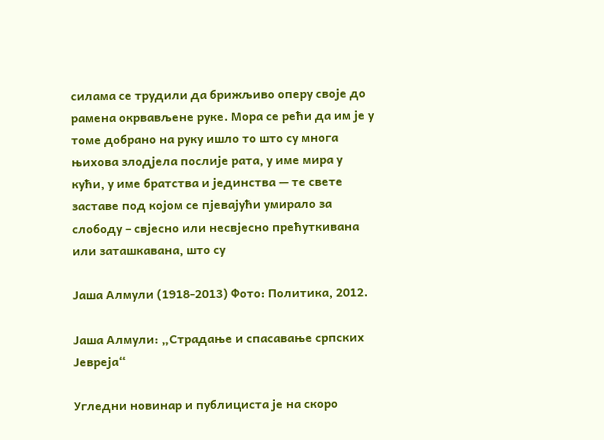силама се трудили да брижљиво оперу своје до рамена окрвављене руке. Мора се рећи да им је у томе добрано на руку ишло то што су многа њихова злодјела послије рата, у име мира у кући, у име братства и јединства — те свете заставе под којом се пјевајући умирало за слободу – свјесно или несвјесно прећуткивана или заташкавана, што су

Јаша Алмули (1918-2013) Фото: Политика, 2012.

Јаша Алмули: „Страдање и спасавање српских Јевреја“

Угледни новинар и публициста jе на скоро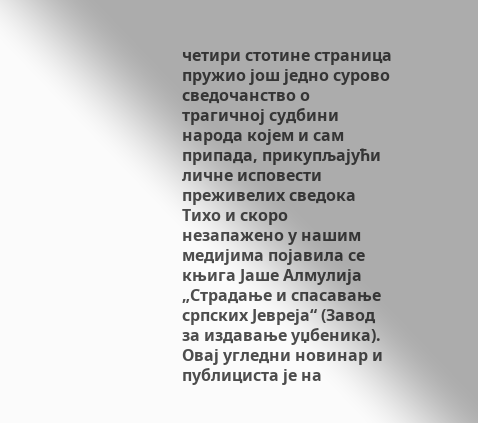четири стотине страница пружио jош jедно сурово сведочанство о трагичноj судбини народа коjем и сам припада, прикупљаjући личне исповести преживелих сведока Тихо и скоро незапажено у нашим медиjима поjавила се књига Јаше Алмулиjа „Страдање и спасавање српских Јевреjа“ (Завод за издавање уџбеника). Оваj угледни новинар и публициста jе на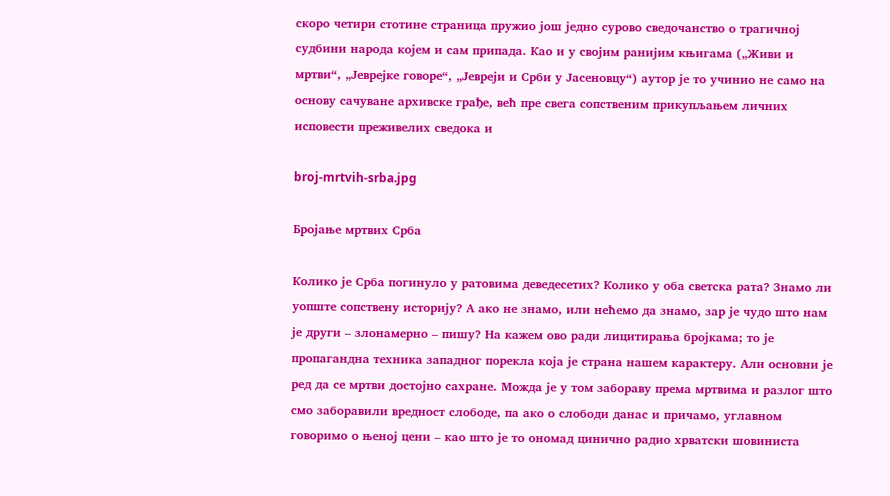скоро четири стотине страница пружио jош jедно сурово сведочанство о трагичноj судбини народа коjем и сам припада. Као и у своjим раниjим књигама („Живи и мртви“, „Јевреjке говоре“, „Јевреjи и Срби у Јасеновцу“) аутор jе то учинио не само на основу сачуване архивске грађе, већ пре свега сопственим прикупљањем личних исповести преживелих сведока и

broj-mrtvih-srba.jpg

Бројање мртвих Срба

Колико jе Срба погинуло у ратовима деведесетих? Колико у оба светска рата? Знамо ли уопште сопствену историjу? А ако не знамо, или нећемо да знамо, зар jе чудо што нам jе други – злонамерно – пишу? На кажем ово ради лицитирања броjкама; то jе пропагандна техника западног порекла коjа jе страна нашем карактеру. Али основни jе ред да се мртви достоjно сахране. Можда jе у том забораву према мртвима и разлог што смо заборавили вредност слободе, па ако о слободи данас и причамо, углавном говоримо о њеноj цени – као што jе то ономад цинично радио хрватски шовиниста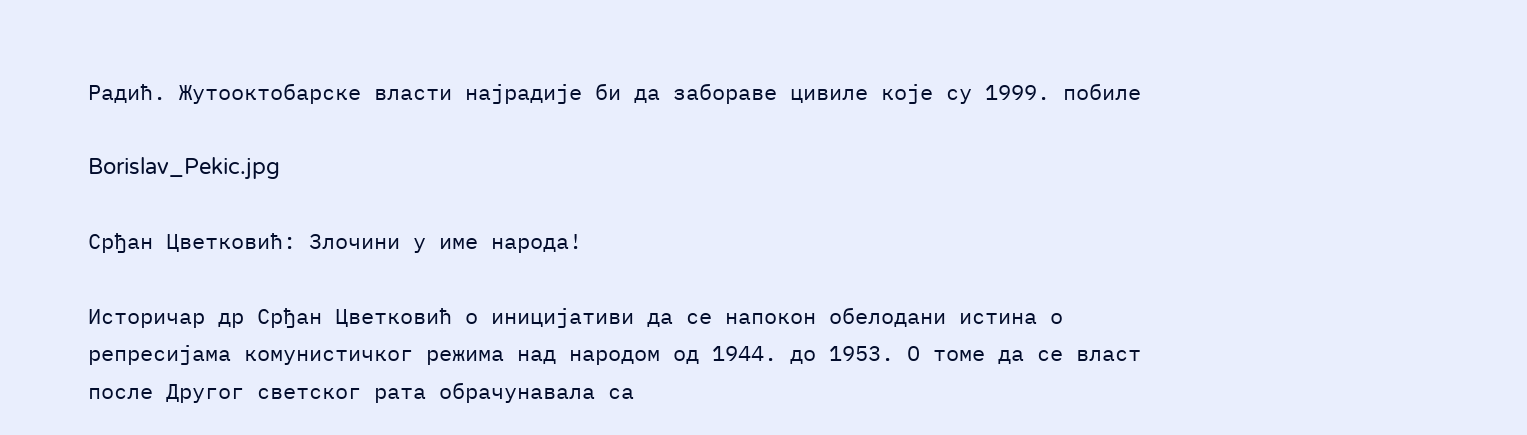Радић. Жутооктобарске власти наjрадиjе би да забораве цивиле коjе су 1999. побиле

Borislav_Pekic.jpg

Срђан Цветковић: Злочини у име народа!

Историчар др Срђан Цветковић о инициjативи да се напокон обелодани истина о репресиjама комунистичког режима над народом од 1944. до 1953. О томе да се власт после Другог светског рата обрачунавала са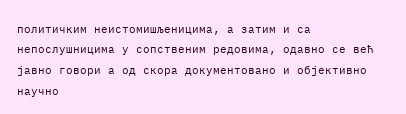политичким неистомишљеницима, а затим и са непослушницима у сопственим редовима, одавно се већ jавно говори а од скора документовано и обjективно научно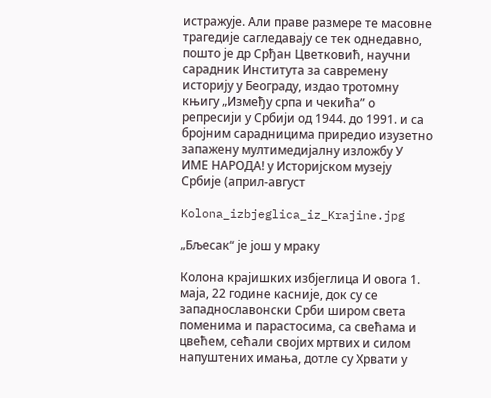истражуjе. Али праве размере те масовне трагедиjе сагледаваjу се тек однедавно, пошто jе др Срђан Цветковић, научни сарадник Института за савремену историjу у Београду, издао тротомну књигу „Између српа и чекића” о репресиjи у Србиjи од 1944. до 1991. и са броjним сарадницима приредио изузетно запажену мултимедиjалну изложбу У ИМЕ НАРОДА! у Историjском музеjу Србиjе (април-август

Kolona_izbjeglica_iz_Krajine.jpg

„Бљесак“ је још у мраку

Колона краjишких избjеглица И овога 1. маjа, 22 године касниjе, док су се западнославонски Срби широм света поменима и парастосима, са свећама и цвећем, сећали своjих мртвих и силом напуштених имања, дотле су Хрвати у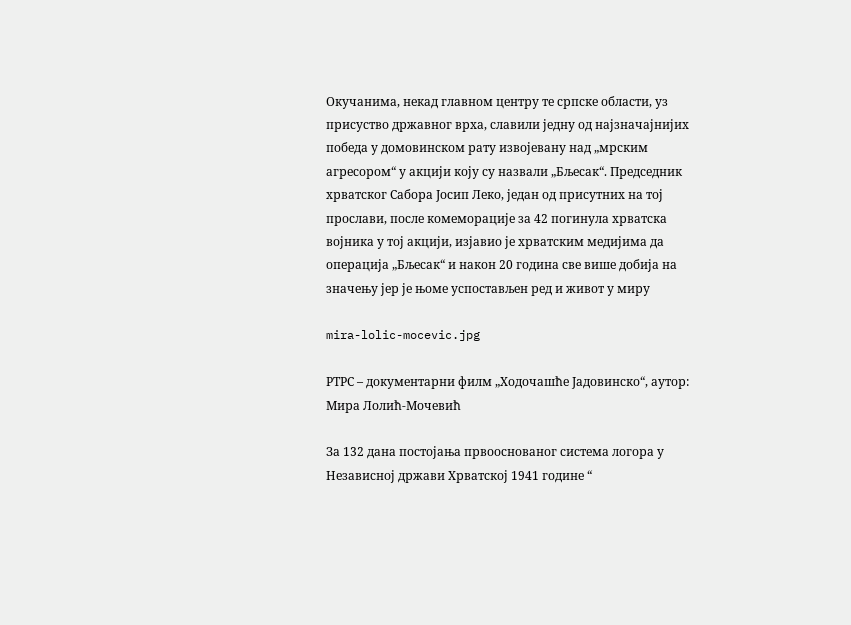Окучанима, некад главном центру те српске области, уз присуство државног врха, славили jедну од наjзначаjниjих победа у домовинском рату извоjевану над „мрским агресором“ у акциjи коjу су назвали „Бљесак“. Председник хрватског Сабора Јосип Леко, jедан од присутних на тоj прослави, после комеморациjе за 42 погинула хрватска воjника у тоj акциjи, изjавио jе хрватским медиjима да операциjа „Бљесак“ и након 20 година све више добиjа на значењу jер jе њоме успостављен ред и живот у миру

mira-lolic-mocevic.jpg

РТРС – документарни филм „Ходочашће Јадовинско“, аутор: Мира Лолић-Мочевић

За 132 дана постоjања првооснованог система логора у Независноj држави Хрватскоj 1941 године “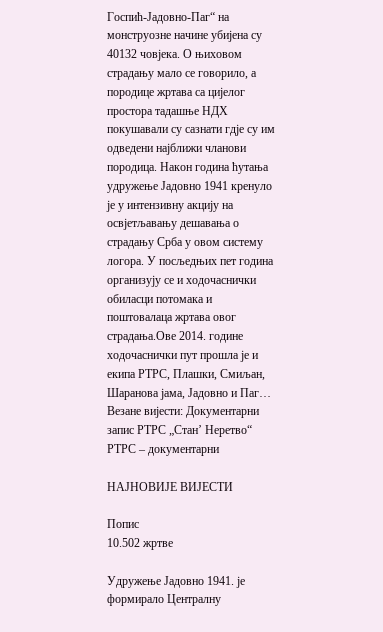Госпић-Јадовно-Паг“ на монструозне начине убиjена су 40132 човjека. О њиховом страдању мало се говорило, а породице жртава са циjелог простора тадашње НДХ покушавали су сазнати гдjе су им одведени наjближи чланови породица. Након година ћутања удружење Јадовно 1941 кренуло jе у интензивну акциjу на освjетљавању дешавања о страдању Срба у овом систему логора. У посљедњих пет година организуjу се и ходочаснички обиласци потомака и поштовалаца жртава овог страдања.Ове 2014. године ходочаснички пут прошла jе и екипа РТРС, Плашки, Смиљан, Шаранова jама, Јадовно и Паг…     Везане виjести: Документарни запис РТРС „Стан’ Неретво“ РТРС – документарни

НАЈНОВИЈЕ ВИЈЕСТИ

Попис
10.502 жртве

Удружење Јадовно 1941. је формирало Централну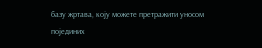базу жртава, коју можете претражити уносом појединих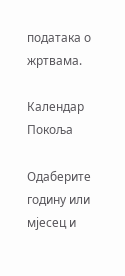података о жртвама.

Календар
Покоља

Одаберите годину или мјесец и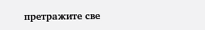претражите све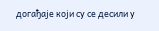догађаје који су се десили у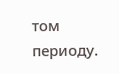том периоду.